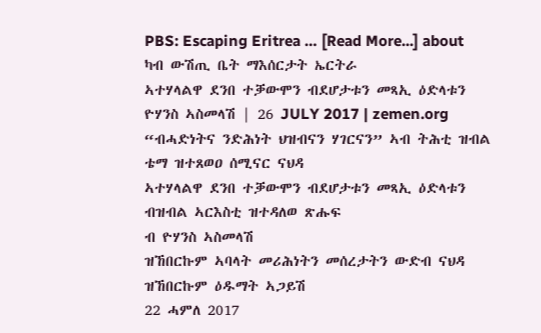PBS: Escaping Eritrea … [Read More...] about ካብ ውሽጢ ቤት ማእሰርታት ኤርትራ
ኣተሃላልዋ ደንበ ተቓውሞን ብደሆታቱን መጻኢ ዕድላቱን
ዮሃንስ ኣስመላሽ | 26 JULY 2017 | zemen.org
“ብሓድነትና ንድሕነት ህዝብናን ሃገርናን” ኣብ ትሕቲ ዝብል ቴማ ዝተጸወዐ ሰሚናር ናህዳ
ኣተሃላልዋ ደንበ ተቓውሞን ብደሆታቱን መጻኢ ዕድላቱን ብዝብል ኣርእስቲ ዝተዳለወ ጽሑፍ
ብ ዮሃንስ ኣስመላሽ
ዝኸበርኩም ኣባላት መሪሕነትን መሰረታትን ውድብ ናህዳ
ዝኸበርኩም ዕዱማት ኣጋይሽ
22 ሓምለ 2017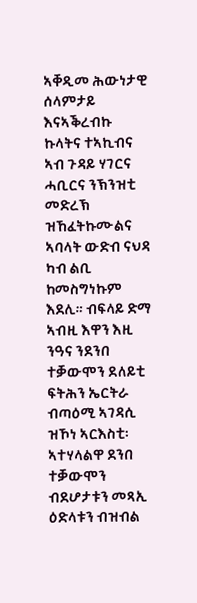ኣቐዲመ ሕውነታዊ ሰላምታይ እናኣቕረብኩ ኩላትና ተኣኪብና ኣብ ጉዳይ ሃገርና ሓቢርና ንኽንዝቲ መድረኽ ዝኸፈትኩሙልና ኣባላት ውድብ ናህዳ ካብ ልቢ ከመስግነኩም እደሊ። ብፍላይ ድማ ኣብዚ እዋን እዚ ንዓና ንደንበ ተቓውሞን ደለይቲ ፍትሕን ኤርትራ ብጣዕሚ ኣገዳሲ ዝኾነ ኣርእስቲ፡ ኣተሃላልዋ ደንበ ተቓውሞን ብደሆታቱን መጻኢ ዕድላቱን ብዝብል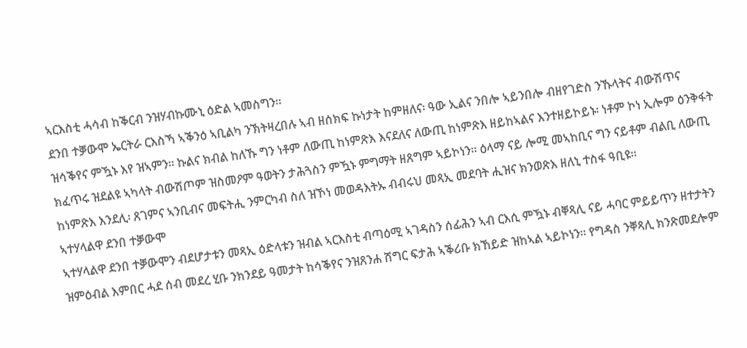ኣርእስቲ ሓሳብ ከቕርብ ንዝሃብኩሙኒ ዕድል ኣመስግን።
ደንበ ተቓውሞ ኤርትራ ርእስኻ ኣቕንዕ ኣቢልካ ንኽትዛረበሉ ኣብ ዘሰክፍ ኩነታት ከምዘለና፡ ዓው ኢልና ንበሎ ኣይንበሎ ብዘየገድስ ንኹላትና ብውሽጥና ዝሳቕየና ምዃኑ እየ ዝኣምን። ኩልና ክብል ከለኹ ግን ነቶም ለውጢ ከነምጽእ እናደለና ለውጢ ከነምጽእ ዘይከኣልና እንተዘይኮይኑ፡ ነቶም ኮነ ኢሎም ዕንቅፋት ክፈጥሩ ዝደልዩ ኣካላት ብውሽጦም ዝስመዖም ዓወትን ታሕጓስን ምዃኑ ምግማት ዘጸግም ኣይኮነን። ዕላማ ናይ ሎሚ መኣከቢና ግን ናይቶም ብልቢ ለውጢ ከነምጽእ እንደሊ፡ ጸገምና ኣንቢብና መፍትሒ ንምርካብ ስለ ዝኾነ መወዳእትኡ ብብሩህ መጻኢ መደባት ሒዝና ክንወጽእ ዘለኒ ተስፋ ዓቢዩ።
ኣተሃላልዋ ደንበ ተቓውሞ
ኣተሃላልዋ ደንበ ተቓውሞን ብደሆታቱን መጻኢ ዕድላቱን ዝብል ኣርእስቲ ብጣዕሚ ኣገዳስን ሰፊሕን ኣብ ርእሲ ምዃኑ ብቐጻሊ ናይ ሓባር ምይይጥን ዘተታትን ዝምዕብል እምበር ሓደ ሰብ መደረ ሂቡ ንክንደይ ዓመታት ከሳቕየና ንዝጸንሐ ሽግር ፍታሕ ኣቕሪቡ ክኸይድ ዝከኣል ኣይኮነን። የግዳስ ንቐጻሊ ክንጽመደሎም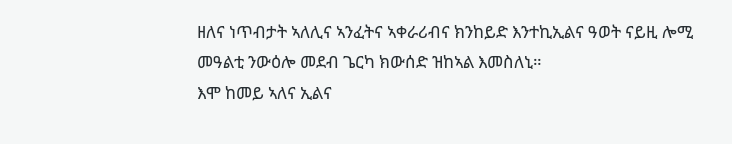ዘለና ነጥብታት ኣለሊና ኣንፈትና ኣቀራሪብና ክንከይድ እንተኪኢልና ዓወት ናይዚ ሎሚ መዓልቲ ንውዕሎ መደብ ጌርካ ክውሰድ ዝከኣል እመስለኒ።
እሞ ከመይ ኣለና ኢልና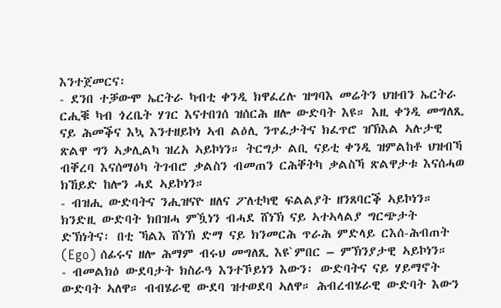እንተጀመርና፡
- ደንበ ተቓውሞ ኤርትራ ካብቲ ቀንዲ ክዋፈረሉ ዝግባእ መሬትን ህዝብን ኤርትራ ርሒቑ ካብ ጎረቤት ሃገር እናተበገሰ ዝሰርሕ ዘሎ ውድባት እዩ። እዚ ቀንዲ መግለጺ ናይ ሕመቕና እኳ እንተዘይኮነ ኣብ ልዕሊ ንጥፈታትና ክፈጥሮ ዝኽእል ኣሉታዊ ጽልዋ ግን ኣቃሊልካ ዝረአ ኣይኮነን። ትርግታ ልቢ ናይቲ ቀንዲ ዝምልከቶ ህዝብኻ ብቐረባ እናሰማዕካ ትገብሮ ቃልስን ብመጠን ርሕቐትካ ቃልስኻ ጽልዋታቱ እናሰሓወ ክኸይድ ከሎን ሓደ ኣይኮነን።
- ብዝሒ ውድባትና ንሒዝናዮ ዘለና ፖለቲካዊ ፍልልያት ዘንጸባርቕ ኣይኮነን። ክንድዚ ውድባት ክበዝሓ ምዃነን ብሓደ ሸነኽ ናይ ኣተኣላልያ ግርጭታት ድኽነትና፡ በቲ ኻልእ ሸነኽ ድማ ናይ ክንመርሕ ጥራሕ ምድላይ ርእሰ-ሕብጠት (Ego) ሰፊሩና ዘሎ ሕማም ብሩህ መግለጺ እዩ`ምበር – ምኽንያታዊ ኣይኮነን።
- ብመልክዕ ውደባታት ክስራዓ እንተኾይነን እውን፡ ውድባትና ናይ ሃይማኖት ውድባት ኣለዋ። ብብሄራዊ ውደባ ዝተወደባ ኣለዋ። ሕብረብሄራዊ ውድባት እውን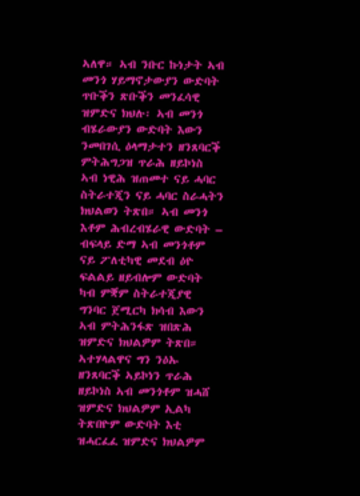ኣለዋ። ኣብ ንቡር ኩነታት ኣብ መንጎ ሃይማኖታውያን ውድባት ጥቡቕን ጽቡቕን መንፈሳዊ ዝምድና ክህሉ፡ ኣብ መንጎ ብሄራውያን ውድባት እውን ንመበገሲ ዕላማታተን ዘንጸባርቕ ምትሕግጋዝ ጥራሕ ዘይኮነስ ኣብ ነዊሕ ዝጠመተ ናይ ሓባር ስትራተጂን ናይ ሓባር ስራሓትን ክህልወን ትጽበ። ኣብ መንጎ እቶም ሕብረብሄራዊ ውድባት – ብፍላይ ድማ ኣብ መንጎቶም ናይ ፖለቲካዊ መደብ ዕዮ ፍልልይ ዘይብሎም ውድባት ካብ ምቛም ስትራተጂያዊ ግንባር ጀሚርካ ክሳብ እውን ኣብ ምትሕንፋጽ ዝበጽሕ ዝምድና ክህልዎም ትጽበ። ኣተሃላልዋና ግን ንዕኡ ዘንጸባርቕ ኣይኮነን ጥራሕ ዘይኮነስ ኣብ መንጎቶም ዝሓሸ ዝምድና ክህልዎም ኢልካ ትጽበዮም ውድባት እቲ ዝሓርፈፈ ዝምድና ክህልዎም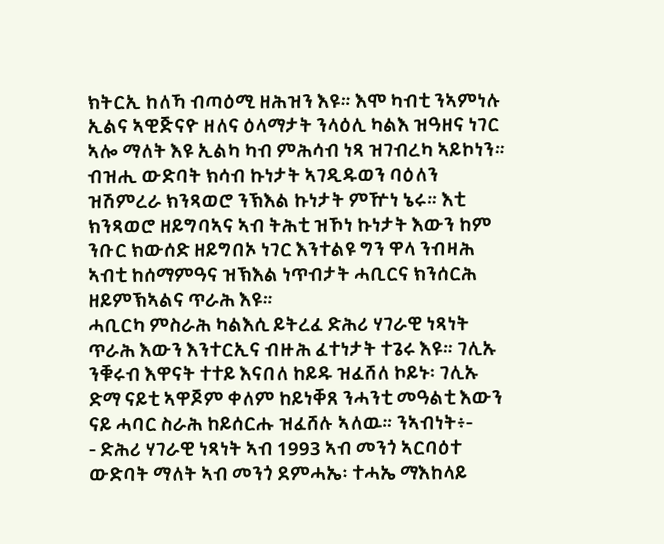ክትርኢ ከለኻ ብጣዕሚ ዘሕዝን እዩ። እሞ ካብቲ ንኣምነሉ ኢልና ኣዊጅናዮ ዘለና ዕላማታት ንላዕሊ ካልእ ዝዓዘና ነገር ኣሎ ማለት እዩ ኢልካ ካብ ምሕሳብ ነጻ ዝገብረካ ኣይኮነን። ብዝሒ ውድባት ክሳብ ኩነታት ኣገዲዱወን ባዕለን ዝሽምረራ ክንጻወሮ ንኽእል ኩነታት ምዅነ ኔሩ። እቲ ክንጻወሮ ዘይግባኣና ኣብ ትሕቲ ዝኾነ ኩነታት እውን ከም ንቡር ክውሰድ ዘይግበኦ ነገር እንተልዩ ግን ዋላ ንብዛሕ ኣብቲ ከሰማምዓና ዝኽእል ነጥብታት ሓቢርና ክንሰርሕ ዘይምኽኣልና ጥራሕ እዩ።
ሓቢርካ ምስራሕ ካልእሲ ይትረፈ ድሕሪ ሃገራዊ ነጻነት ጥራሕ እውን እንተርኢና ብዙሕ ፈተነታት ተጌሩ እዩ። ገሊኡ ንቑሩብ እዋናት ተተይ እናበለ ከይዱ ዝፈሸለ ኮይኑ፡ ገሊኡ ድማ ናይቲ ኣዋጆም ቀለም ከይነቐጸ ንሓንቲ መዓልቲ እውን ናይ ሓባር ስራሕ ከይሰርሑ ዝፈሸሉ ኣለዉ። ንኣብነት፥-
- ድሕሪ ሃገራዊ ነጻነት ኣብ 1993 ኣብ መንጎ ኣርባዕተ ውድባት ማለት ኣብ መንጎ ደምሓኤ፡ ተሓኤ ማእከላይ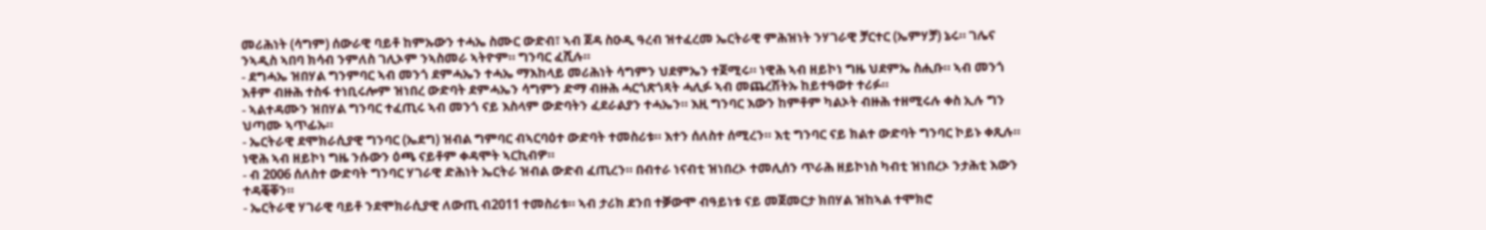መሪሕነት (ሳግም) ሰውራዊ ባይቶ ከምኡውን ተሓኤ ስሙር ውድብ፣ ኣብ ጀዳ ስዑዲ ዓረብ ዝተፈረመ ኤርትራዊ ምሕዝነት ንሃገራዊ ቻርተር (ኤምሃቻ) ኔሩ። ገሌና ንኣዲስ ኣበባ ክሳብ ንምለስ ገሊኦም ንኣስመራ ኣትዮም። ግንባር ፈሺሉ።
- ደግሓኤ ዝበሃል ግንምባር ኣብ መንጎ ደምሓኤን ተሓኤ ማእከላይ መሪሕነት ሳግምን ህደምኤን ተጀሚሩ። ነዊሕ ኣብ ዘይኮነ ግዜ ህደምኤ ስሒቡ። ኣብ መንጎ እቶም ብዙሕ ተስፋ ተነቢሩሎም ዝነበረ ውድባት ደምሓኤን ሳግምን ድማ ብዙሕ ሓርጎጽጎጻት ሓሊፉ ኣብ መጨረሽትኡ ከይተዓወተ ተሪፉ።
- ኣልተዳሙን ዝበሃል ግንባር ተፈጢሩ ኣብ መንጎ ናይ እስላም ውድባትን ፈደራልያን ተሓኤን። እዚ ግንባር እውን ከምቶም ካልኦት ብዙሕ ተዘሚሩሉ ቀስ ኢሉ ግን ህጣሙ ኣጥፊኡ።
- ኤርትራዊ ደሞክራሲያዊ ግንባር (ኤደግ) ዝብል ግምባር ብኣርባዕተ ውድባት ተመስሪቱ። እተን ሰለስተ ሰሚረን። እቲ ግንባር ናይ ክልተ ውድባት ግንባር ኮይኑ ቀጺሉ። ነዊሕ ኣብ ዘይኮነ ግዜ ንሱውን ዕጫ ናይቶም ቀዳሞት ኣርኪብዎ።
- ብ 2006 ሰለስተ ውድባት ግንባር ሃገራዊ ድሕነት ኤርትራ ዝብል ውድብ ፈጢረን። በብተራ ነናብቲ ዝነበረኦ ተመሊሰን ጥራሕ ዘይኮነስ ካብቲ ዝነበረኦ ንታሕቲ እውን ተዳቒቐን።
- ኤርትራዊ ሃገራዊ ባይቶ ንደሞክራሲያዊ ለውጢ ብ2011 ተመስሪቱ። ኣብ ታሪክ ደንበ ተቓውሞ ብዓይነቱ ናይ መጀመርታ ክበሃል ዝከኣል ተሞክሮ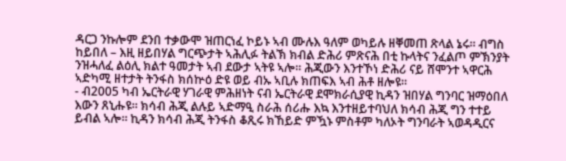ዳርጋ ንኩሎም ደንበ ተቃውሞ ዝጠርነፈ ኮይኑ ኣብ ሙሉእ ዓለም ወካይሉ ዘቐመጠ ጽላል ኔሩ። ብግስ ከይበለ – እዚ ዘይበሃል ግርጭታት ኣሕሊፉ ትልኽ ክብል ድሕሪ ምጽናሕ በቲ ኩላትና ንፈልጦ ምኽንያት ንዝሓለፈ ልዕሊ ክልተ ዓመታት ኣብ ደውታ ኣትዩ ኣሎ። ሕጂውን እንተኾነ ድሕሪ ናይ ሸሞንተ ኣዋርሕ ኣድካሚ ዘተታት ትንፋስ ክሰኵዕ ድዩ ወይ ብኡ ኣቢሉ ክጠፍእ ኣብ ሕቶ ዘሎዩ።
- ብ2005 ካብ ኤርትራዊ ሃገራዊ ምሕዘነት ናብ ኤርትራዊ ደሞክራሲያዊ ኪዳን ዝበሃል ግንባር ዝማዕበለ እውን ጸኒሑዩ። ክሳብ ሕጂ ልሉይ ኣድማዒ ስራሕ ሰሪሑ እኳ እንተዘይተባህለ ክሳብ ሕጂ ግን ተተይ ይብል ኣሎ። ኪዳን ክሳብ ሕጂ ትንፋስ ቆጺሩ ክኸይድ ምዃኑ ምስቶም ካለኦት ግንባራት ኣወዳዲርና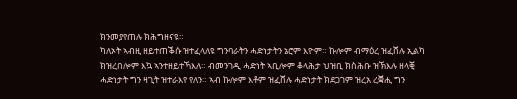ክንመያየጠሉ ክሕግዘናዩ።
ካለኦት ኣብዚ ዘይተጠቕሱ ዝተፈላለዩ ግንባራትን ሓድነታትን ኔሮም እዮም። ኩሎም ብማዕረ ዝፈሸሉ ኢልካ ክዝረበሎም እኳ ኣንተዘይተኻእለ። ብመንገዲ ሓድነት ኣቢሎም ቆላሕታ ህዝቢ ክስሕቡ ዝኽእሉ ዘላቒ ሓድነታት ግን ዛጊት ዝተራእየ የለን። ኣብ ኩሎም እቶም ዝፈሸሉ ሓድነታት ክደጋገም ዝረአ ረቛሒ ግን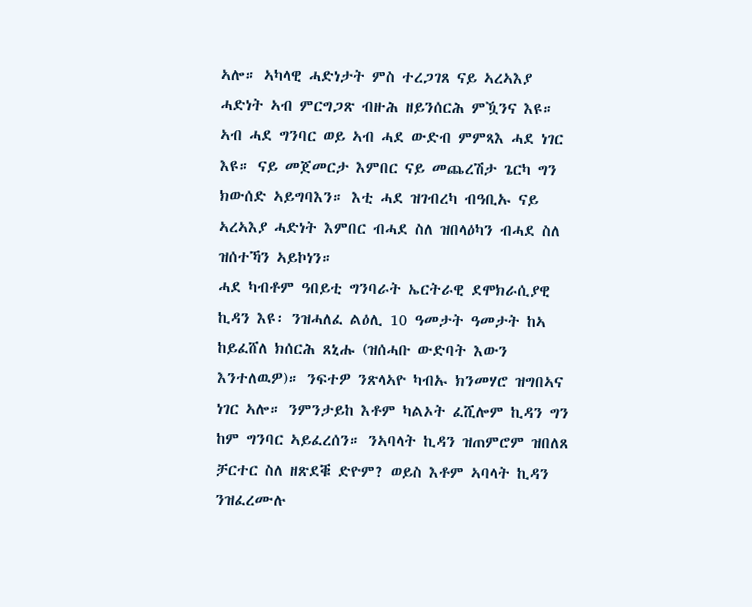ኣሎ። ኣካላዊ ሓድነታት ምስ ተረጋገጸ ናይ ኣረኣእያ ሓድነት ኣብ ምርግጋጽ ብዙሕ ዘይንሰርሕ ምዃንና እዩ። ኣብ ሓደ ግንባር ወይ ኣብ ሓደ ውድብ ምምጻእ ሓደ ነገር እዩ። ናይ መጀመርታ እምበር ናይ መጨረሽታ ጌርካ ግን ክውሰድ ኣይግባእን። እቲ ሓደ ዝገብረካ ብዓቢኡ ናይ ኣረኣእያ ሓድነት እምበር ብሓደ ስለ ዝበላዕካን ብሓደ ስለ ዝሰተኻን ኣይኮነን።
ሓደ ካብቶም ዓበይቲ ግንባራት ኤርትራዊ ደሞክራሲያዊ ኪዳን እዩ፡ ንዝሓለፈ ልዕሊ 10 ዓመታት ዓመታት ከኣ ከይፈሸለ ክሰርሕ ጸኒሑ (ዝሰሓቡ ውድባት እውን እንተለዉዎ)። ንፍተዎ ንጽላኣዮ ካብኡ ክንመሃሮ ዝግበኣና ነገር ኣሎ። ንምንታይከ እቶም ካልኦት ፈሺሎም ኪዳን ግን ከም ግንባር ኣይፈረሰን። ንኣባላት ኪዳን ዝጠምሮም ዝበለጸ ቻርተር ስለ ዘጽደቑ ድዮም? ወይስ እቶም ኣባላት ኪዳን ንዝፈረሙሉ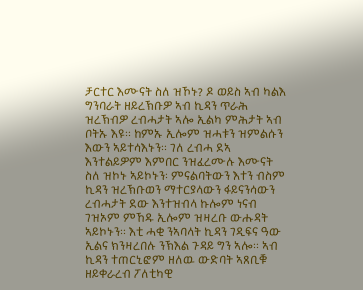ቻርተር እሙናት ስለ ዝኾኑ? ዶ ወይስ ኣብ ካልእ ግንባራት ዘይረኽቡዎ ኣብ ኪዳን ጥራሕ ዝረኽብዎ ረብሓታት ኣሎ ኢልካ ምሕታት ኣብ ቦትኡ እዩ። ከምኡ ኢሎም ዝሓቱን ዝምልሱን እውን ኣይተሳእኑን። ገለ ረብሓ ደኣ እንተልይዎም እምበር ንዝፈረሙሉ እሙናት ስለ ዝኮኑ ኣይኮኑን፡ ምናልባትውን እተን ብስም ኪዳን ዝረኽቡወን ማተርያላውን ፋይናንሳውን ረብሓታት ደው እንተዝብላ ኩሎም ነናብ ገዝኦም ምኸዱ ኢሎም ዝዛረቡ ውሑዳት ኣይኮኑን። እቲ ሓቂ ንኣባላት ኪዳን ገዲፍና ዓው ኢልና ክንዛረበሉ ንኽእል ጉዳይ ግን ኣሎ። ኣብ ኪዳን ተጠርኒፎም ዘለዉ ውድባት ኣጸቢቑ ዘይቀራረብ ፖለቲካዊ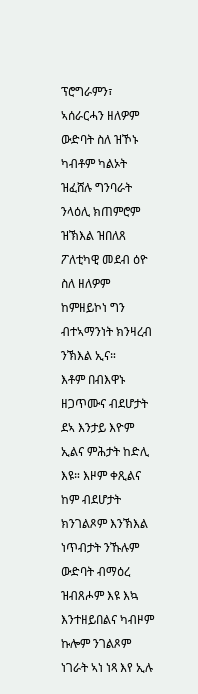ፕሮግራምን፣ ኣሰራርሓን ዘለዎም ውድባት ስለ ዝኾኑ ካብቶም ካልኦት ዝፈሸሉ ግንባራት ንላዕሊ ክጠምሮም ዝኽእል ዝበለጸ ፖለቲካዊ መደብ ዕዮ ስለ ዘለዎም ከምዘይኮነ ግን ብተኣማንነት ክንዛረብ ንኽእል ኢና።
እቶም በብእዋኑ ዘጋጥሙና ብደሆታት ደኣ እንታይ እዮም ኢልና ምሕታት ከድሊ እዩ። እዞም ቀጺልና ከም ብደሆታት ክንገልጾም እንኽእል ነጥብታት ንኹሉም ውድባት ብማዕረ ዝብጸሖም እዩ እኳ እንተዘይበልና ካብዞም ኩሎም ንገልጾም ነገራት ኣነ ነጻ እየ ኢሉ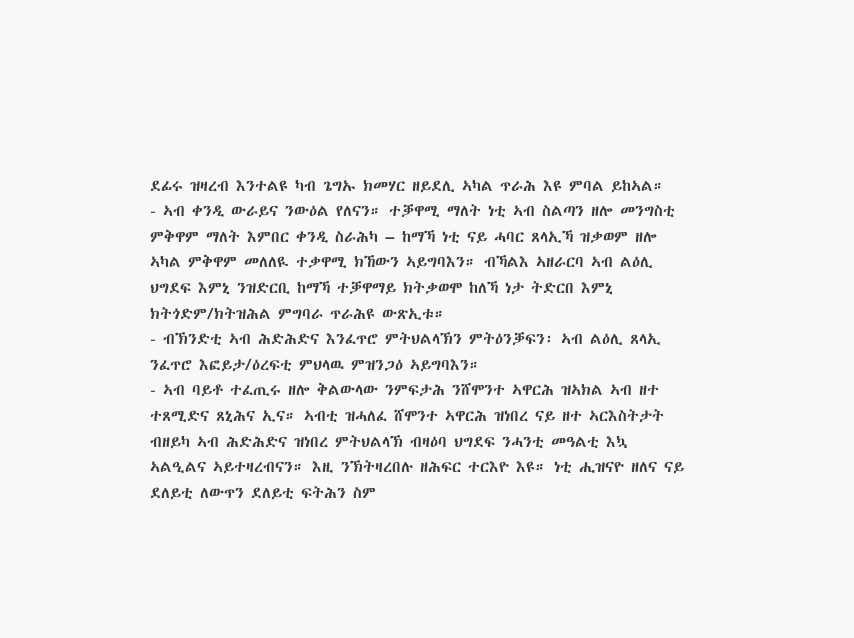ደፊሩ ዝዛረብ እንተልዩ ካብ ጌግኡ ክመሃር ዘይደሊ ኣካል ጥራሕ እዩ ምባል ይከኣል።
- ኣብ ቀንዲ ውራይና ንውዕል የለናን። ተቓዋሚ ማለት ነቲ ኣብ ስልጣን ዘሎ መንግስቲ ምቅዋም ማለት እምበር ቀንዲ ስራሕካ – ከማኻ ነቲ ናይ ሓባር ጸላኢኻ ዝቃወም ዘሎ ኣካል ምቅዋም መለለዪ ተቃዋሚ ክኸውን ኣይግባእን። ብኻልእ ኣዘራርባ ኣብ ልዕሊ ህግደፍ እምኒ ንዝድርቢ ከማኻ ተቓዋማይ ክትቃወሞ ከለኻ ነታ ትድርበ እምኒ ክትጎድም/ክትዝሕል ምግባራ ጥራሕዩ ውጽኢቱ።
- ብኽንድቲ ኣብ ሕድሕድና እንፈጥሮ ምትህልላኽን ምትዕንቓፍን፡ ኣብ ልዕሊ ጸላኢ ንፈጥሮ እፎይታ/ዕረፍቲ ምህላዉ ምዝንጋዕ ኣይግባእን።
- ኣብ ባይቶ ተፈጢሩ ዘሎ ቅልውላው ንምፍታሕ ንሸሞንተ ኣዋርሕ ዝኣክል ኣብ ዘተ ተጸሚድና ጸኒሕና ኢና። ኣብቲ ዝሓለፈ ሸሞንተ ኣዋርሕ ዝነበረ ናይ ዘተ ኣርእስትታት ብዘይካ ኣብ ሕድሕድና ዝነበረ ምትህልላኽ ብዛዕባ ህግደፍ ንሓንቲ መዓልቲ እኳ ኣልዒልና ኣይተዛረብናን። እዚ ንኽትዛረበሉ ዘሕፍር ተርእዮ እዩ። ነቲ ሒዝናዮ ዘለና ናይ ደለይቲ ለውጥን ደለይቲ ፍትሕን ስም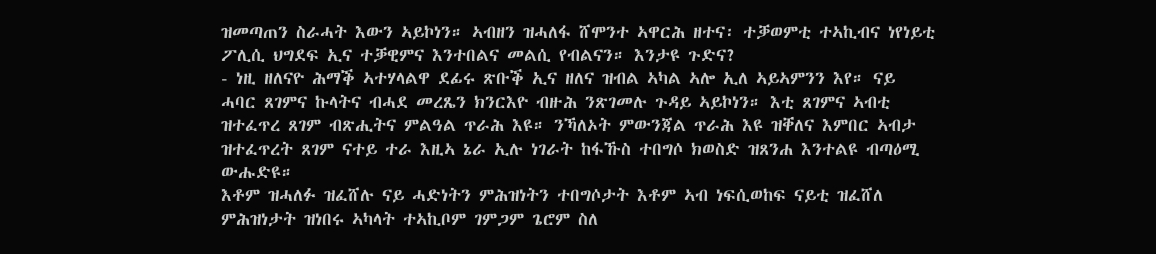ዝመጣጠን ስራሓት እውን ኣይኮነን። ኣብዘን ዝሓለፋ ሸሞንተ ኣዋርሕ ዘተና፡ ተቓወምቲ ተኣኪብና ነየነይቲ ፖሊሲ ህግደፍ ኢና ተቓዊምና እንተበልና መልሲ የብልናን። እንታዩ ጉድና?
- ነዚ ዘለናዮ ሕማቕ ኣተሃላልዋ ደፊሩ ጽቡቕ ኢና ዘለና ዝብል ኣካል ኣሎ ኢለ ኣይኣምንን እየ። ናይ ሓባር ጸገምና ኩላትና ብሓደ መረጼን ክንርእዮ ብዙሕ ንጽገመሉ ጉዳይ ኣይኮነን። እቲ ጸገምና ኣብቲ ዝተፈጥረ ጸገም ብጽሒትና ምልዓል ጥራሕ እዩ። ንኻለኦት ምውንጃል ጥራሕ እዩ ዝቐለና እምበር ኣብታ ዝተፈጥረት ጸገም ናተይ ተራ እዚኣ ኔራ ኢሉ ነገራት ከፋኹስ ተበግሶ ክወስድ ዝጸንሐ እንተልዩ ብጣዕሚ ውሑድዩ።
እቶም ዝሓለፉ ዝፈሸሉ ናይ ሓድነትን ምሕዝነትን ተበግሶታት እቶም ኣብ ነፍሲወከፍ ናይቲ ዝፈሸለ ምሕዝነታት ዝነበሩ ኣካላት ተኣኪቦም ገምጋም ጌሮም ስለ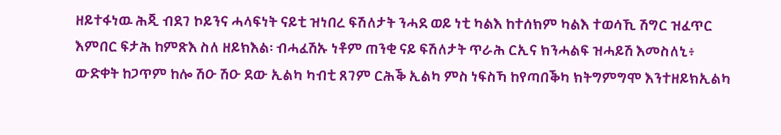ዘይተፋነዉ ሕጂ ብደገ ኮይንና ሓላፍነት ናይቲ ዝነበረ ፍሽለታት ንሓደ ወይ ነቲ ካልእ ከተሰክም ካልእ ተወሳኺ ሽግር ዝፈጥር እምበር ፍታሕ ከምጽእ ስለ ዘይክእል፡ ብሓፈሽኡ ነቶም ጠንቂ ናይ ፍሽለታት ጥራሕ ርኢና ክንሓልፍ ዝሓይሽ እመስለኒ፥
ውድቀት ከጋጥም ከሎ ሽዑ ሽዑ ደው ኢልካ ካብቲ ጸገም ርሕቕ ኢልካ ምስ ነፍስኻ ከየጣበቕካ ክትግምግሞ እንተዘይክኢልካ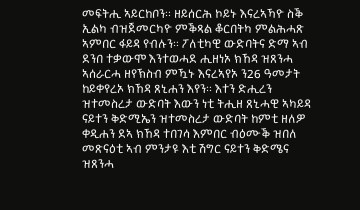መፍትሒ ኣይርከቦን። ዘይሰርሕ ኮይኑ እናረኣኻዮ ስቕ ኢልካ ብዝጀመርካዮ ምቕጻል ቆርበትካ ምልሕሓጽ ኣምበር ፋይዳ የብሉን። ፖለቲካዊ ውድባትና ድማ ኣብ ደንበ ተቃውሞ እንተወሓደ ሒዘነኦ ክኸዳ ዝጸንሓ ኣሰራርሓ ዘየኽስብ ምዃኑ እናረኣየኦ ን26 ዓመታት ከይቀየረኦ ክኸዳ ጸኒሐን እየን። እተን ድሒረን ዝተመስረታ ውድባት እውን ነቲ ትሒዘ ጸኒሓዊ ኣካይዳ ናይተን ቅድሚኤን ዝተመስረታ ውድባት ከምቲ ዘለዎ ቀዲሐን ደኣ ክኸዳ ተበገሳ እምበር ብዕሙቕ ዝበለ መጽናዕቲ ኣብ ምንታዩ እቲ ሽግር ናይተን ቅድሜና ዝጸንሓ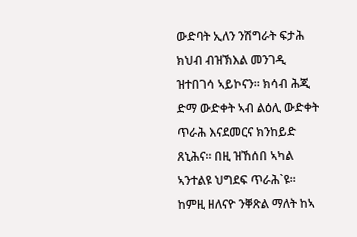ውድባት ኢለን ንሽግራት ፍታሕ ክህብ ብዝኽእል መንገዲ ዝተበገሳ ኣይኮናን። ክሳብ ሕጂ ድማ ውድቀት ኣብ ልዕሊ ውድቀት ጥራሕ እናደመርና ክንከይድ ጸኒሕና። በዚ ዝኸሰበ ኣካል ኣንተልዩ ህግደፍ ጥራሕ`ዩ። ከምዚ ዘለናዮ ንቐጽል ማለት ከኣ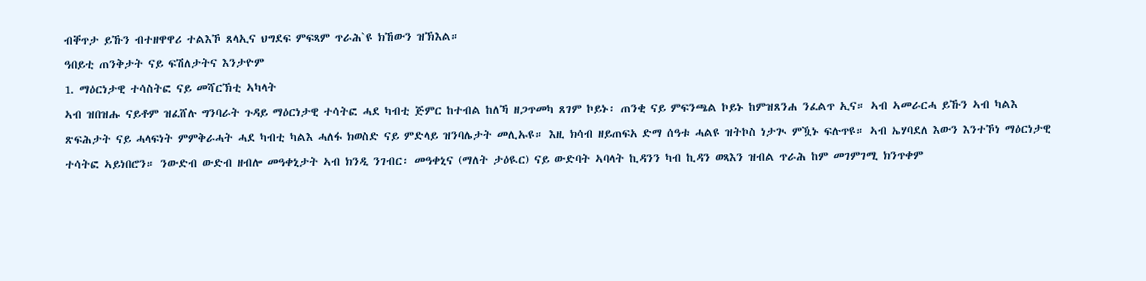ብቐጥታ ይኹን ብተዘዋዋሪ ተልእኾ ጸላኢና ህግደፍ ምፍጻም ጥራሕ`ዩ ክኸውን ዝኽእል።
ዓበይቲ ጠንቅታት ናይ ፍሽለታትና እንታዮም
1. ማዕርነታዊ ተሳስትፎ ናይ መሻርኽቲ ኣካላት
ኣብ ዝበዝሑ ናይቶም ዝፈሸሉ ግንባራት ጉዳይ ማዕርነታዊ ተሳትፎ ሓደ ካብቲ ጅምር ከተብል ከለኻ ዘጋጥመካ ጸገም ኮይኑ፡ ጠንቂ ናይ ምፍንጫል ኮይኑ ከምዝጸንሐ ንፈልጥ ኢና። ኣብ ኣመራርሓ ይኹን ኣብ ካልእ ጽፍሕታት ናይ ሓላፍነት ምምቅራሓት ሓደ ካብቲ ካልእ ሓለፋ ክወስድ ናይ ምድላይ ዝንባሌታት መሊኡዩ። እዚ ክሳብ ዘይጠፍአ ድማ ሰዓቱ ሓልዩ ዝትኮስ ነታጒ ምዃኑ ፍሉጥዩ። ኣብ ኤሃባደለ እውን እንተኾነ ማዕርነታዊ ተሳትፎ ኣይነበሮን። ንውድብ ውድብ ዘብሎ መዓቀኒታት ኣብ ክንዲ ንገብር፡ መዓቀኒና (ማለት ታዕዪር) ናይ ውድባት ኣባላት ኪዳንን ካብ ኪዳን ወጻእን ዝብል ጥራሕ ከም መገምገሚ ክንጥቀም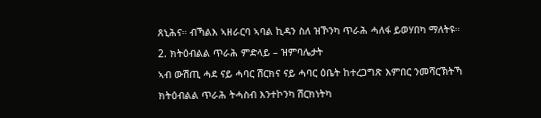ጸኒሕና። ብኻልእ ኣዘራርባ ኣባል ኪዳን ስለ ዝኾንካ ጥራሕ ሓለፋ ይወሃበካ ማለትዩ።
2. ክትዕብልል ጥራሕ ምድላይ – ዝምባሌታት
ኣብ ውሽጢ ሓደ ናይ ሓባር ሽርክና ናይ ሓባር ዕቤት ከተረጋግጽ እምበር ንመሻርኽትኻ ክትዕብልል ጥራሕ ትሓስብ እንተኮንካ ሽርክነትካ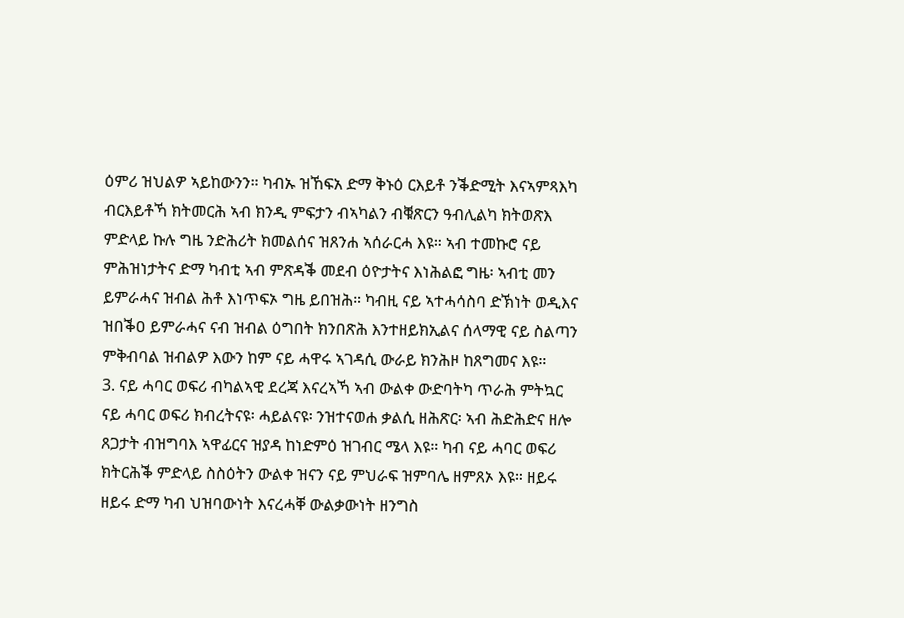ዕምሪ ዝህልዎ ኣይከውንን። ካብኡ ዝኸፍአ ድማ ቅኑዕ ርእይቶ ንቕድሚት እናኣምጻእካ ብርእይቶኻ ክትመርሕ ኣብ ክንዲ ምፍታን ብኣካልን ብቑጽርን ዓብሊልካ ክትወጽእ ምድላይ ኩሉ ግዜ ንድሕሪት ክመልሰና ዝጸንሐ ኣሰራርሓ እዩ። ኣብ ተመኩሮ ናይ ምሕዝነታትና ድማ ካብቲ ኣብ ምጽዳቕ መደብ ዕዮታትና እነሕልፎ ግዜ፡ ኣብቲ መን ይምራሓና ዝብል ሕቶ እነጥፍኦ ግዜ ይበዝሕ። ካብዚ ናይ ኣተሓሳስባ ድኽነት ወዲእና ዝበቕዐ ይምራሓና ናብ ዝብል ዕግበት ክንበጽሕ እንተዘይክኢልና ሰላማዊ ናይ ስልጣን ምቅብባል ዝብልዎ እውን ከም ናይ ሓዋሩ ኣገዳሲ ውራይ ክንሕዞ ከጸግመና እዩ።
3. ናይ ሓባር ወፍሪ ብካልኣዊ ደረጃ እናረኣኻ ኣብ ውልቀ ውድባትካ ጥራሕ ምትኳር
ናይ ሓባር ወፍሪ ክብረትናዩ፡ ሓይልናዩ፡ ንዝተናወሐ ቃልሲ ዘሕጽር፡ ኣብ ሕድሕድና ዘሎ ጸጋታት ብዝግባእ ኣዋፊርና ዝያዳ ከነድምዕ ዝገብር ሜላ እዩ። ካብ ናይ ሓባር ወፍሪ ክትርሕቕ ምድላይ ስስዕትን ውልቀ ዝናን ናይ ምህራፍ ዝምባሌ ዘምጸኦ እዩ። ዘይሩ ዘይሩ ድማ ካብ ህዝባውነት እናረሓቐ ውልቃውነት ዘንግስ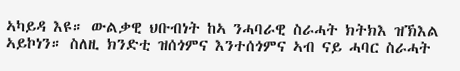ኣካይዳ እዩ። ውልቃዊ ህቡብነት ከኣ ንሓባራዊ ስራሓት ክትክእ ዝኽእል ኣይኮነን። ስለዚ ክንድቲ ዝሰጎምና እንተሰጎምና ኣብ ናይ ሓባር ስራሓት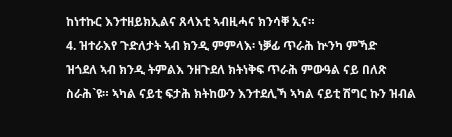ከነተኩር እንተዘይክኢልና ጸላእቲ ኣብዚሓና ክንሳቐ ኢና።
4. ዝተራእየ ጉድለታት ኣብ ክንዲ ምምላእ፡ ነቓፊ ጥራሕ ኵንካ ምኻድ
ዝጎደለ ኣብ ክንዲ ትምልእ ንዘጉደለ ክትነቅፍ ጥራሕ ምውዓል ናይ በለጽ ስራሕ`ዩ። ኣካል ናይቲ ፍታሕ ክትከውን እንተደሊኻ ኣካል ናይቲ ሽግር ኩን ዝብል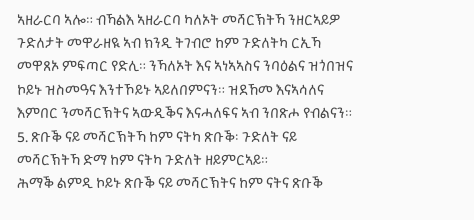ኣዘራርባ ኣሎ። ብኻልእ ኣዘራርባ ካለኦት መሻርኽትኻ ንዘርኣይዎ ጉድለታት መዋራዘዪ ኣብ ክንዲ ትገብሮ ከም ጉድለትካ ርኢኻ መዋጸኦ ምፍጣር የድሊ። ንኻለኦት እና ኣነኣኣስና ንባዕልና ዝጎበዝና ኮይኑ ዝስመዓና እንተኾይኑ ኣይለበምናን። ዝደኸመ እናኣሳለና እምበር ንመሻርኽትና ኣውዲቕና እናሓለፍና ኣብ ንበጽሖ የብልናን።
5. ጽቡቕ ናይ መሻርኽትኻ ከም ናትካ ጽቡቕ፡ ጉድለት ናይ መሻርኽትኻ ድማ ከም ናትካ ጉድለት ዘይምርኣይ።
ሕማቕ ልምዲ ኮይኑ ጽቡቕ ናይ መሻርኽትና ከም ናትና ጽቡቕ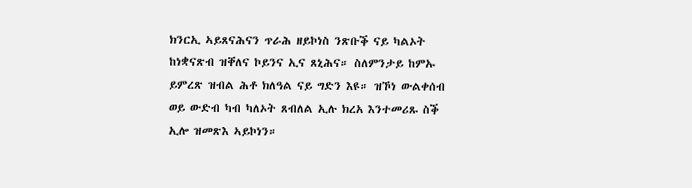ክንርኢ ኣይጸናሕናን ጥራሕ ዘይኮነስ ንጽቡቕ ናይ ካልኦት ከነቋናጽብ ዝቐለና ኮይንና ኢና ጸኒሕና። ስለምንታይ ከምኡ ይምረጽ ዝብል ሕቶ ክለዓል ናይ ግድን እዩ። ዝኾነ ውልቀሰብ ወይ ውድብ ካብ ካለኦት ጸብለል ኢሉ ክረአ እንተመሪጹ ስቕ ኢሎ ዝመጽእ ኣይኮነን።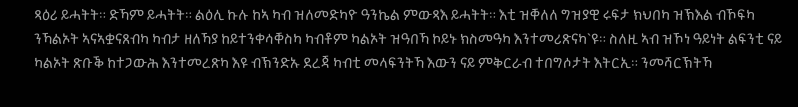ጻዕሪ ይሓትት። ድኻም ይሓትት። ልዕሊ ኩሉ ከኣ ካብ ዝለመድካዮ ዓንኬል ምውጻእ ይሓትት። እቲ ዝቐለለ ግዝያዊ ሩፍታ ክህበካ ዝኽእል ብኾፍካ ንኻልኦት ኣናኣቋናጸብካ ካብታ ዘለኻያ ከይተንቀሳቐስካ ካብቶም ካልኦት ዝዓበኻ ኮይኑ ክስመዓካ እንተመሪጽናካ`ዩ። ስለዚ ኣብ ዝኾነ ዓይነት ልፍንቲ ናይ ካልኦት ጽቡቕ ከተጋውሕ እንተመረጽካ እዩ ብኽንድኡ ደረጃ ካብቲ መላፍንትኻ እውን ናይ ምቅርራብ ተበግሶታት እትርኢ። ንመሻርኽትኻ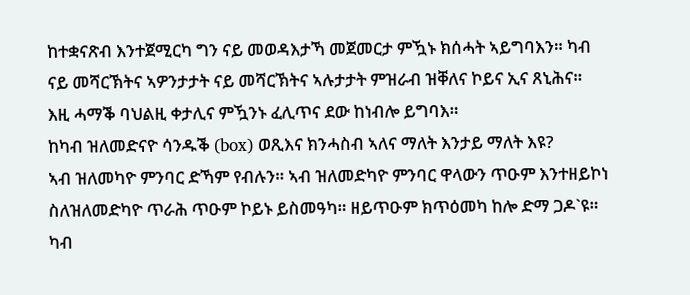ከተቋናጽብ እንተጀሚርካ ግን ናይ መወዳእታኻ መጀመርታ ምዃኑ ክሰሓት ኣይግባእን። ካብ ናይ መሻርኽትና ኣዎንታታት ናይ መሻርኽትና ኣሉታታት ምዝራብ ዝቐለና ኮይና ኢና ጸኒሕና። እዚ ሓማቕ ባህልዚ ቀታሊና ምዃንኑ ፈሊጥና ደው ከነብሎ ይግባእ።
ከካብ ዝለመድናዮ ሳንዱቕ (box) ወጺእና ክንሓስብ ኣለና ማለት እንታይ ማለት እዩ?
ኣብ ዝለመካዮ ምንባር ድኻም የብሉን። ኣብ ዝለመድካዮ ምንባር ዋላውን ጥዑም እንተዘይኮነ ስለዝለመድካዮ ጥራሕ ጥዑም ኮይኑ ይስመዓካ። ዘይጥዑም ክጥዕመካ ከሎ ድማ ጋዶ`ዩ። ካብ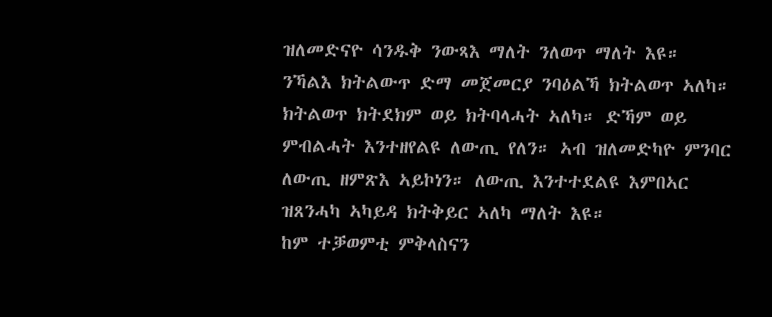ዝለመድናዮ ሳንዱቅ ንውጻእ ማለት ንለወጥ ማለት እዩ። ንኻልእ ክትልውጥ ድማ መጀመርያ ንባዕልኻ ክትልወጥ ኣለካ። ክትልወጥ ክትደክም ወይ ክትባላሓት ኣለካ። ድኻም ወይ ምብልሓት እንተዘየልዩ ለውጢ የለን። ኣብ ዝለመድካዮ ምንባር ለውጢ ዘምጽእ ኣይኮነን። ለውጢ እንተተደልዩ እምበኣር ዝጸንሓካ ኣካይዳ ክትቅይር ኣለካ ማለት እዩ።
ከም ተቓወምቲ ምቅላስናን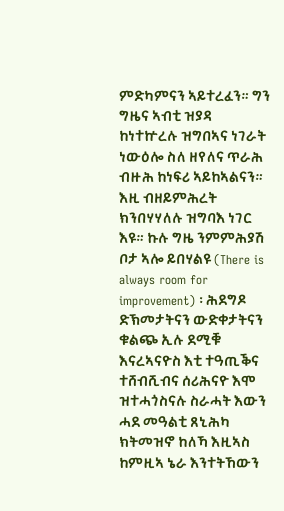ምድካምናን ኣይተረፈን። ግን ግዜና ኣብቲ ዝያዳ ከነተኵረሉ ዝግበኣና ነገራት ነውዕሎ ስለ ዘየለና ጥራሕ ብዙሕ ከነፍሪ ኣይከኣልናን። እዚ ብዘይምሕረት ክንበሃሃለሉ ዝግባእ ነገር እዩ። ኩሉ ግዜ ንምምሕያሽ ቦታ ኣሎ ይበሃልዩ (There is always room for improvement) ፡ ሕደግዶ ድኽመታትናን ውድቀታትናን ቁልጭ ኢሉ ደሚቑ እናረኣናዮስ እቲ ተዓጢቕና ተሸብሺብና ሰሪሕናዮ እሞ ዝተሓጎስናሉ ስራሓት እውን ሓደ መዓልቲ ጸኒሕካ ክትመዝኖ ከለኻ እዚኣስ ከምዚኣ ኔራ እንተትኸውን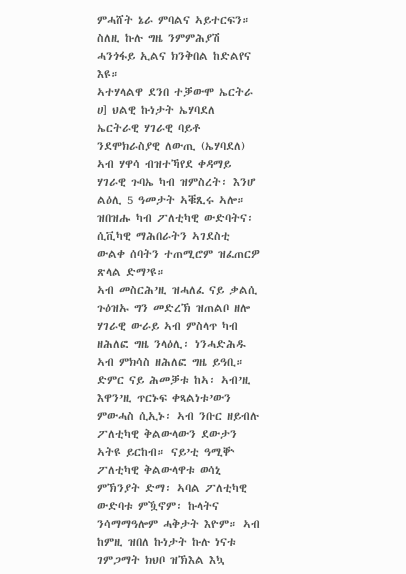ምሓሸት ኔራ ምባልና ኣይተርፍን። ስለዚ ኩሉ ግዜ ንምምሕያሽ ሓንጎፋይ ኢልና ክንቅበል ከድልየና እዩ።
ኣተሃላልዋ ደንበ ተቓውሞ ኤርትራ
ሀ] ህልዊ ኩነታት ኤሃባደለ
ኤርትራዊ ሃገራዊ ባይቶ ንደሞክራስያዊ ለውጢ (ኤሃባደለ) ኣብ ሃዋሳ ብዝተኻየደ ቀዳማይ ሃገራዊ ጉባኤ ካብ ዝምስረት፡ እንሆ ልዕሊ 5 ዓመታት ኣቑጺሩ ኣሎ። ዝበዝሑ ካብ ፖለቲካዊ ውድባትና፡ ሲቪካዊ ማሕበራትን ኣገደስቲ ውልቀ ሰባትን ተጠሚሮም ዝፈጠርዎ ጽላል ድማ’ዩ።
ኣብ መስርሕ’ዚ ዝሓለፈ ናይ ቃልሲ ጉዕዝኡ ግን መድረኽ ዝጠልቦ ዘሎ ሃገራዊ ውራይ ኣብ ምስላጥ ካብ ዘሕለፎ ግዜ ንላዕሊ፡ ነንሓድሕዱ ኣብ ምክሳስ ዘሕለፎ ግዜ ይዓቢ። ድምር ናይ ሕመቓቱ ከኣ፡ ኣብ’ዚ እዋን’ዚ ጥርኑፍ ቀጻልነቱ’ውን ምውሓስ ሲኢኑ፡ ኣብ ንቡር ዘይብሉ ፖለቲካዊ ቅልውላውን ደውታን ኣትዩ ይርከብ። ናይ’ቲ ዓሚቝ ፖለቲካዊ ቅልውላዋቱ ወሳኒ ምኽንያት ድማ፡ ኣባል ፖለቲካዊ ውድባቱ ምዃኖም፡ ኩላትና ንሳማማዓሎም ሓቅታት እዮም። ኣብ ከምዚ ዝበለ ኩነታት ኩሉ ነናቱ ገምጋማት ክህቦ ዝኽእል እኳ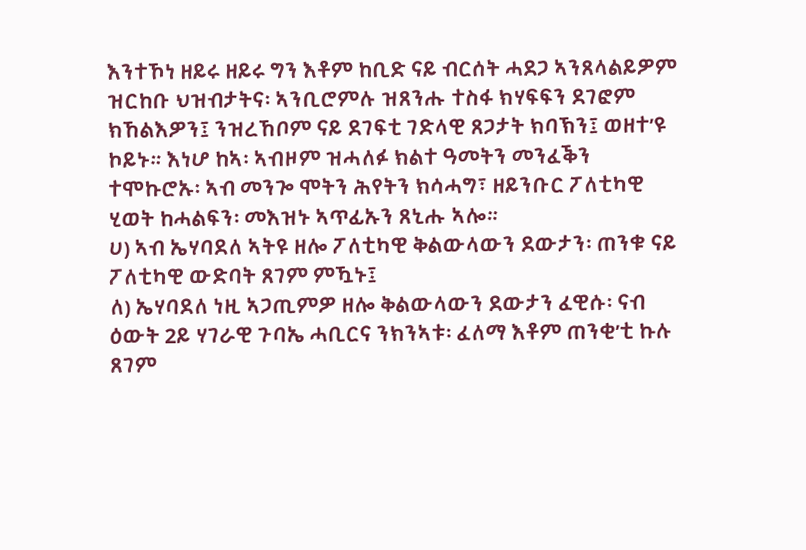እንተኾነ ዘይሩ ዘይሩ ግን እቶም ከቢድ ናይ ብርሰት ሓደጋ ኣንጸላልይዎም ዝርከቡ ህዝብታትና፡ ኣንቢሮምሉ ዝጸንሑ ተስፋ ክሃፍፍን ደገፎም ክኸልእዎን፤ ንዝረኸቦም ናይ ደገፍቲ ገድላዊ ጸጋታት ክባኽን፤ ወዘተ’ዩ ኮይኑ። እነሆ ከኣ፡ ኣብዞም ዝሓለፉ ክልተ ዓመትን መንፈቕን ተሞኩሮኡ፡ ኣብ መንጐ ሞትን ሕየትን ክሳሓግ፣ ዘይንቡር ፖለቲካዊ ሂወት ከሓልፍን፡ መእዝኑ ኣጥፊኡን ጸኒሑ ኣሎ።
ሀ) ኣብ ኤሃባደለ ኣትዩ ዘሎ ፖለቲካዊ ቅልውላውን ደውታን፡ ጠንቁ ናይ ፖለቲካዊ ውድባት ጸገም ምዃኑ፤
ለ) ኤሃባደለ ነዚ ኣጋጢምዎ ዘሎ ቅልውላውን ደውታን ፈዊሱ፡ ናብ ዕውት 2ይ ሃገራዊ ጉባኤ ሓቢርና ንክንኣቱ፡ ፈለማ እቶም ጠንቂ’ቲ ኩሉ ጸገም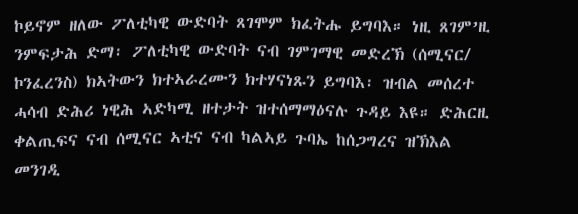ኮይኖም ዘለው ፖለቲካዊ ውድባት ጸገሞም ክፈትሑ ይግባእ። ነዚ ጸገም’ዚ ንምፍታሕ ድማ፡ ፖለቲካዊ ውድባት ናብ ገምገማዊ መድረኽ (ሰሚናር/ ኮንፈረንስ) ክኣትውን ክተኣራረሙን ክተሃናነጹን ይግባእ፡ ዝብል መሰረተ ሓሳብ ድሕሪ ነዊሕ ኣድካሚ ዘተታት ዝተሰማማዕናሉ ጉዳይ እዩ። ድሕርዚ ቀልጢፍና ናብ ሰሚናር ኣቲና ናብ ካልኣይ ጉባኤ ከሰጋግረና ዝኽእል መንገዲ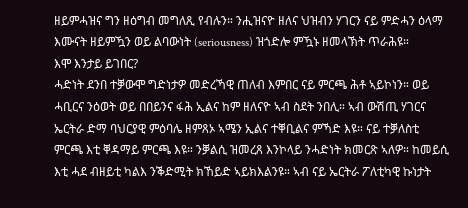ዘይምሓዝና ግን ዘዕግብ መግለጺ የብሉን። ንሒዝናዮ ዘለና ህዝብን ሃገርን ናይ ምድሓን ዕላማ እሙናት ዘይምዃን ወይ ልባውነት (seriousness) ዝጎድሎ ምዃኑ ዘመላኽት ጥራሕዩ።
እሞ እንታይ ይገበር?
ሓድነት ደንበ ተቓውሞ ግድነታዎ መድረኻዊ ጠለብ እምበር ናይ ምርጫ ሕቶ ኣይኮነን። ወይ ሓቢርና ንዕወት ወይ በበይንና ፋሕ ኢልና ከም ዘለናዮ ኣብ ስደት ንበሊ። ኣብ ውሽጢ ሃገርና ኤርትራ ድማ ባህርያዊ ምዕባሌ ዘምጸኦ ኣሜን ኢልና ተቐቢልና ምኻድ እዩ። ናይ ተቓለስቲ ምርጫ እቲ ቐዳማይ ምርጫ እዩ። ንቓልሲ ዝመረጸ እንኮላይ ንሓድነት ክመርጽ ኣለዎ። ከመይሲ እቲ ሓደ ብዘይቲ ካልእ ንቕድሚት ክኸይድ ኣይክእልንዩ። ኣብ ናይ ኤርትራ ፖለቲካዊ ኩነታት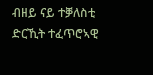ብዘይ ናይ ተቓለስቲ ድርኺት ተፈጥሮኣዊ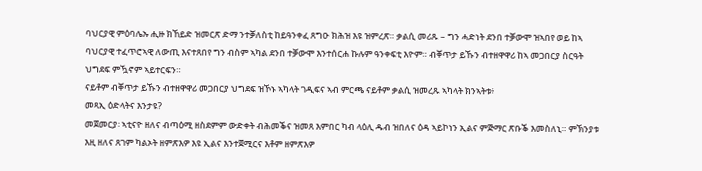ባህርያዊ ምዕባሌኡ ሒዙ ክኸይድ ዝመርጽ ድማ ንተቓለስቲ ከይዓንቀፈ ጸግዑ ክሕዝ እዩ ዝምረጽ። ቃልሲ መሪጹ – ግን ሓድነት ደንበ ተቓውሞ ዝኣበየ ወይ ከኣ ባህርያዊ ተፈጥሮኣዊ ለውጢ እናተጸበየ ግን ብስም ኣካል ደንበ ተቓውሞ እንተሰርሐ ኩሉም ዓንቀፍቲ እዮም። ብቐጥታ ይኹን ብተዘዋዋሪ ከኣ መጋበርያ ስርዓት ህግደፍ ምዃኖም ኣይተርፍን።
ናይቶም ብቐጥታ ይኹን ብተዘዋዋሪ መጋበርያ ህግደፍ ዝኾኑ ኣካላት ገዲፍና ኣብ ምርጫ ናይቶም ቃልሲ ዝመረጹ ኣካላት ክንኣትቱ፥
መጻኢ ዕድላትና እንታዩ?
መጀመርያ፡ ኣቲናዮ ዘለና ብጣዕሚ ዘስደምም ውድቀት ብሕመቕና ዝመጸ እምበር ካብ ላዕሊ ዱብ ዝበለና ዕዳ ኣይኮነን ኢልና ምጅማር ጽቡቕ እመስለኒ። ምኽንያቱ እዚ ዘለና ጸገም ካልኦት ዘምጽእዎ እዩ ኢልና እንተጀሚርና እቶም ዘምጽእዎ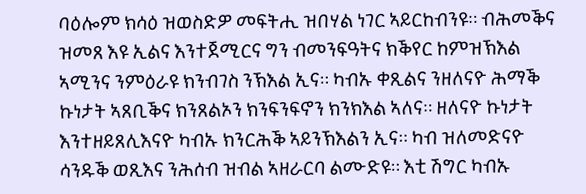ባዕሎም ክሳዕ ዝወስድዎ መፍትሒ ዝበሃል ነገር ኣይርከብንዩ። ብሕመቕና ዝመጸ እዩ ኢልና እንተጀሚርና ግን ብመንፍዓትና ክቕየር ከምዝኽእል ኣሚንና ንምዕራዩ ክንብገስ ንኽእል ኢና። ካብኡ ቀጺልና ንዘለናዮ ሕማቕ ኩነታት ኣጸቢቕና ክንጸልኦን ክንፍንፍኖን ክንክእል ኣለና። ዘለናዮ ኩነታት እንተዘይጸሊእናዮ ካብኡ ክንርሕቕ ኣይንኽእልን ኢና። ካብ ዝለመድናዮ ሳንዱቕ ወጺእና ንሕሰብ ዝብል ኣዘራርባ ልሙድዩ። እቲ ሽግር ካብኡ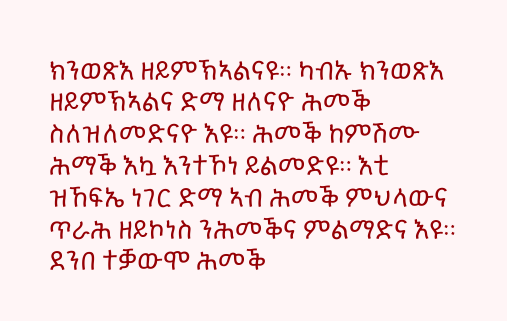ክንወጽእ ዘይምኽኣልናዩ። ካብኡ ክንወጽእ ዘይምኽኣልና ድማ ዘለናዮ ሕመቕ ስለዝለመድናዮ እዩ። ሕመቕ ከምሽሙ ሕማቕ እኳ እንተኾነ ይልመድዩ። እቲ ዝኸፍኤ ነገር ድማ ኣብ ሕመቕ ምህላውና ጥራሕ ዘይኮነስ ንሕመቕና ምልማድና እዩ። ደንበ ተቓውሞ ሕመቕ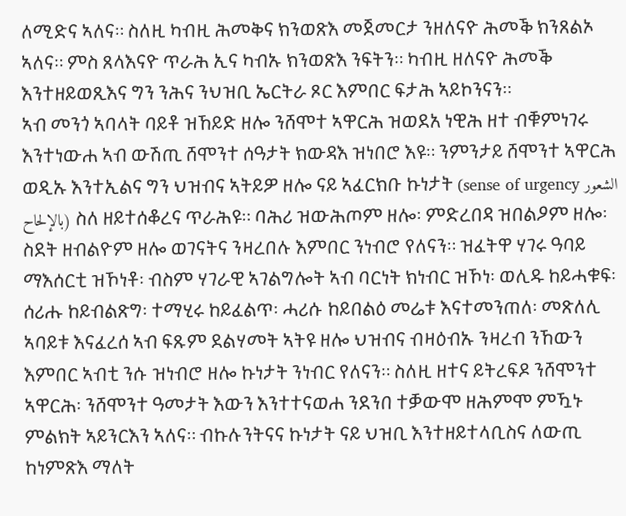ለሚድና ኣለና። ስለዚ ካብዚ ሕመቅና ክንወጽእ መጀመርታ ንዘለናዮ ሕመቕ ክንጸልኦ ኣለና። ምስ ጸላእናዮ ጥራሕ ኢና ካብኡ ክንወጽእ ንፍትን። ካብዚ ዘለናዮ ሕመቕ እንተዘይወጺእና ግን ንሕና ንህዝቢ ኤርትራ ጾር እምበር ፍታሕ ኣይኮንናን።
ኣብ መንጎ ኣባላት ባይቶ ዝኸይድ ዘሎ ንሸሞተ ኣዋርሕ ዝወደአ ነዊሕ ዘተ ብቑምነገሩ እንተነውሐ ኣብ ውሽጢ ሸሞንተ ሰዓታት ክውዳእ ዝነበሮ እዩ። ንምንታይ ሸሞንተ ኣዋርሕ ወዲኡ እንተኢልና ግን ህዝብና ኣትይዎ ዘሎ ናይ ኣፈርክቡ ኩነታት (sense of urgency الشعور بالإلحاح) ስለ ዘይተሰቆረና ጥራሕዩ። ባሕሪ ዝውሕጦም ዘሎ፡ ምድረበዳ ዝበልዖም ዘሎ፡ ስደት ዘብልዮም ዘሎ ወገናትና ንዛረበሉ እምበር ንነብሮ የለናን። ዝፈትዋ ሃገሩ ዓባይ ማእሰርቲ ዝኾነቶ፡ ብስም ሃገራዊ ኣገልግሎት ኣብ ባርነት ክነብር ዝኾነ፡ ወሊዱ ከይሓቁፍ፡ ሰሪሑ ከይብልጽግ፡ ተማሂሩ ከይፈልጥ፡ ሓሪሱ ከይበልዕ መሬቱ እናተመንጠለ፡ መጽለሊ ኣባይቱ እናፈረሰ ኣብ ፍጹም ደልሃመት ኣትዩ ዘሎ ህዝብና ብዛዕብኡ ንዛረብ ንኸውን እምበር ኣብቲ ንሱ ዝነብሮ ዘሎ ኩነታት ንነብር የለናን። ስለዚ ዘተና ይትረፍዶ ንሸሞንተ ኣዋርሕ፡ ንሸሞንተ ዓመታት እውን እንተተናወሐ ንደንበ ተቓውሞ ዘሕምሞ ምዃኑ ምልክት ኣይንርእን ኣለና። ብኩሉንትናና ኩነታት ናይ ህዝቢ እንተዘይተላቢስና ለውጢ ከነምጽእ ማለት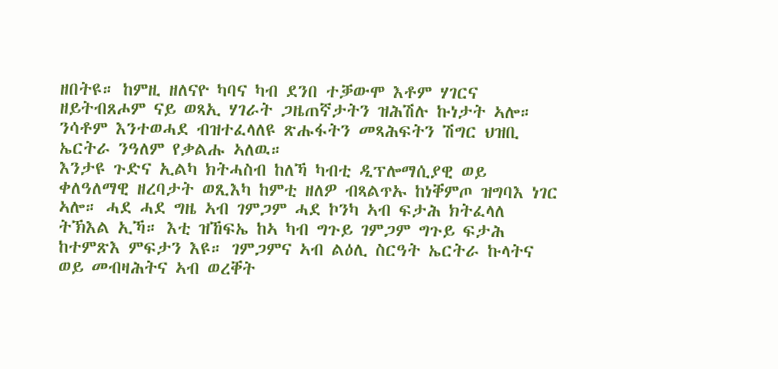ዘበትዩ። ከምዚ ዘለናዮ ካባና ካብ ደንበ ተቓውሞ እቶም ሃገርና ዘይትብጸሖም ናይ ወጻኢ ሃገራት ጋዜጠኛታትን ዝሕሽሉ ኩነታት ኣሎ። ንሳቶም እንተወሓደ ብዝተፈላለዩ ጽሑፋትን መጻሕፍትን ሽግር ህዝቢ ኤርትራ ንዓለም የቃልሑ ኣለዉ።
እንታዩ ጉድና ኢልካ ክትሓስብ ከለኻ ካብቲ ዲፕሎማሲያዊ ወይ ቀለዓለማዊ ዘረባታት ወጺእካ ከምቲ ዘለዎ ብጻልጥኡ ከነቐምጦ ዝግባእ ነገር ኣሎ። ሓደ ሓደ ግዜ ኣብ ገምጋም ሓደ ኮንካ ኣብ ፍታሕ ክትፈላለ ትኽእል ኢኻ። እቲ ዝኸፍኤ ከኣ ካብ ግጉይ ገምጋም ግጉይ ፍታሕ ከተምጽእ ምፍታን እዩ። ገምጋምና ኣብ ልዕሊ ስርዓት ኤርትራ ኩላትና ወይ መብዛሕትና ኣብ ወረቐት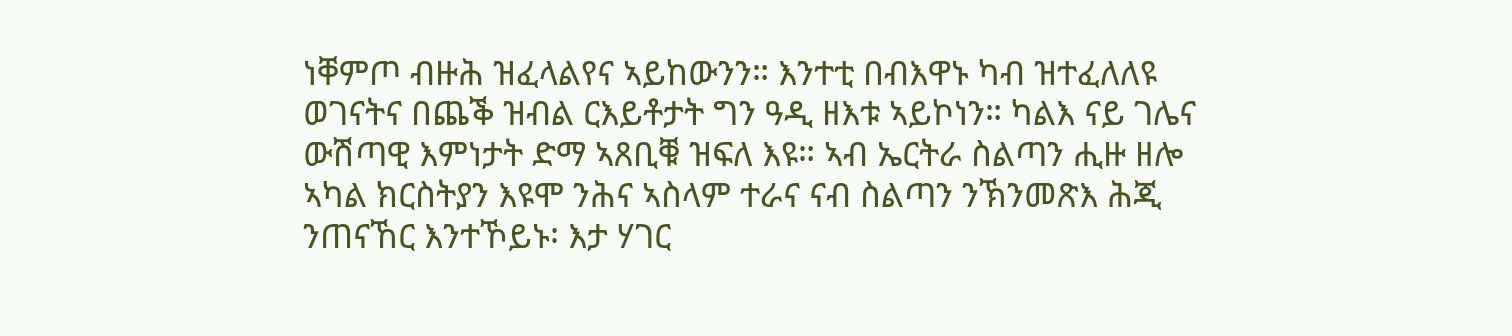ነቐምጦ ብዙሕ ዝፈላልየና ኣይከውንን። እንተቲ በብእዋኑ ካብ ዝተፈለለዩ ወገናትና በጨቕ ዝብል ርእይቶታት ግን ዓዲ ዘእቱ ኣይኮነን። ካልእ ናይ ገሌና ውሽጣዊ እምነታት ድማ ኣጸቢቑ ዝፍለ እዩ። ኣብ ኤርትራ ስልጣን ሒዙ ዘሎ ኣካል ክርስትያን እዩሞ ንሕና ኣስላም ተራና ናብ ስልጣን ንኽንመጽእ ሕጂ ንጠናኸር እንተኾይኑ፡ እታ ሃገር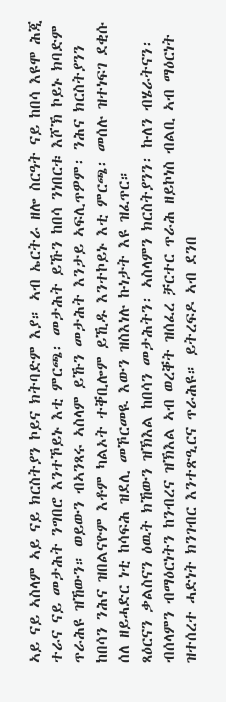ኣይ ናይ ኣስላም ኣይ ናይ ክርስትያን ኮይና ክትባድም እያ። ኣብ ኤርትራ ዘሎ ስርዓት ናይ ከበሳ እዩሞ ሕጂ ተራና ናይ መታሕት ንግበሮ እንተኾይኑ እቲ ምርጫ፡ መታሕት ይኹን ከበሳ ንነበርቱ እሾኽ ኮይኑ ክባድም ጥራሕዩ ዝኸውን። ወይውን ብኣንጻሩ ኣስላም ይኹን መታሕት እንታይ ኣፍሊጥዎም፡ ንሕና ክርስትያንን ከበሳን ንሕና ዝበልናዮም እቶም ካልኦት ተቐቢሎም ይኺዱ እንተኮይኑ እቲ ምርጫ፡ መሰሉ ዝተነፍገ ደቂሱ ሰለ ዘይሓድር ነቲ ከሳፍሕ ዝደሊ መኾርመዪ እውን ዝስእነሉ ኩነታት እዩ ዝፈጥር።
ጻዕርናን ቃልስናን ዕዉት ክኸውን ዝኽእል ከበሳን መታሕትን፡ ኣስላምን ክርስትያንን፡ ኩለን ብሄራትናን፡ ብሰላምን ብማዕርነትን ከንብረና ዝኽእል ኣብ ወረቐት ዝሰፈረ ቻርተር ጥራሕ ዘይኮነስ ብልቢ ኣብ ማዕርነት ዝተሰረተ ሓድነት ክንገብር እንተጽዒርና ጥራሕዩ። ይትረፍዶ ኣብ ደንበ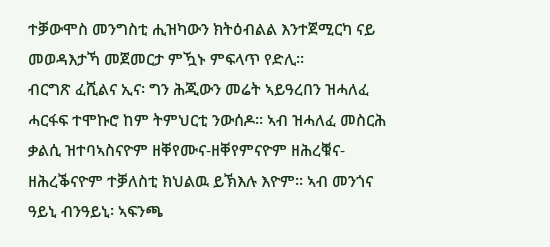ተቓውሞስ መንግስቲ ሒዝካውን ክትዕብልል እንተጀሚርካ ናይ መወዳእታኻ መጀመርታ ምዃኑ ምፍላጥ የድሊ።
ብርግጽ ፈሺልና ኢና፡ ግን ሕጂውን መሬት ኣይዓረበን ዝሓለፈ ሓርፋፍ ተሞኩሮ ከም ትምህርቲ ንውሰዶ። ኣብ ዝሓለፈ መስርሕ ቃልሲ ዝተባኣስናዮም ዘቐየሙና-ዘቐየምናዮም ዘሕረቑና-ዘሕረቕናዮም ተቓለስቲ ክህልዉ ይኽእሉ እዮም። ኣብ መንጎና ዓይኒ ብንዓይኒ፡ ኣፍንጫ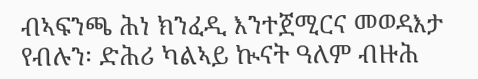ብኣፍንጫ ሕነ ክንፈዲ እንተጀሚርና መወዳእታ የብሉን፡ ድሕሪ ካልኣይ ኲናት ዓለም ብዙሕ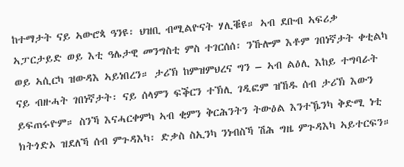ከተማታት ናይ ኣውሮጳ ዓንዩ፡ ህዝቢ ብሚልዮናት ሃሊቑዩ። ኣብ ደቡብ ኣፍሪቃ ኣፓርታይድ ወይ እቲ ዓሌታዊ መንግስቲ ምስ ተገርሰሰ፡ ንኹሎም እቶም ገበነኛታት ቀቲልካ ወይ ኣሲርካ ዝውዳእ ኣይነበረን። ታሪኽ ከምዝምህረና ግን – ኣብ ልዕሊ እከይ ተግባራት ናይ ብዙሓት ገበነኛታት፡ ናይ ሰላምን ፍቕርን ተኽሊ ገዲፎም ዝኸዱ ሰብ ታሪኽ እውን ይፍጠሩዮም። ስንኻ እናሓርቀምካ ኣብ ቂምን ቅርሕንትን ትውዕል እንተዄንካ ቅድሚ ነቲ ክትጎድኦ ዝደለኻ ሰብ ምጉዳእካ፡ ድቃስ ስኢንካ ንነብስኻ ሽሕ ግዜ ምጉዳእካ ኣይተርፍን።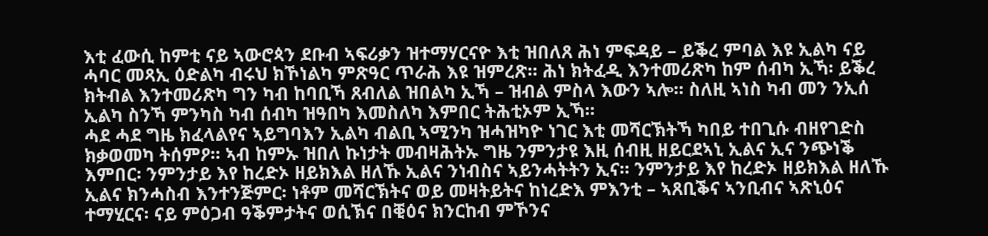እቲ ፈውሲ ከምቲ ናይ ኣውሮጳን ደቡብ ኣፍሪቃን ዝተማሃርናዮ እቲ ዝበለጸ ሕነ ምፍዳይ – ይቕረ ምባል እዩ ኢልካ ናይ ሓባር መጻኢ ዕድልካ ብሩህ ክኾነልካ ምጽዓር ጥራሕ እዩ ዝምረጽ። ሕነ ክትፈዲ እንተመሪጽካ ከም ሰብካ ኢኻ፡ ይቕረ ክትብል እንተመሪጽካ ግን ካብ ከባቢኻ ጸብለል ዝበልካ ኢኻ – ዝብል ምስላ እውን ኣሎ። ስለዚ ኣነስ ካብ መን ንኢሰ ኢልካ ስንኻ ምንካስ ካብ ሰብካ ዝዓበካ እመስለካ እምበር ትሕቲኦም ኢኻ።
ሓደ ሓደ ግዜ ክፈላልየና ኣይግባእን ኢልካ ብልቢ ኣሚንካ ዝሓዝካዮ ነገር እቲ መሻርኽትኻ ካበይ ተበጊሱ ብዘየገድስ ክቃወመካ ትሰምዖ። ኣብ ከምኡ ዝበለ ኩነታት መብዛሕትኡ ግዜ ንምንታዩ እዚ ሰብዚ ዘይርደኣኒ ኢልና ኢና ንጭነቕ እምበር፡ ንምንታይ እየ ከረድኦ ዘይክእል ዘለኹ ኢልና ንነብስና ኣይንሓትትን ኢና። ንምንታይ እየ ከረድኦ ዘይክእል ዘለኹ ኢልና ክንሓስብ እንተንጅምር፡ ነቶም መሻርኽትና ወይ መዛትይትና ከነረድእ ምእንቲ – ኣጸቢቕና ኣንቢብና ኣጽኒዕና ተማሂርና፡ ናይ ምዕጋብ ዓቕምታትና ወሲኽና በቒዕና ክንርከብ ምኾንና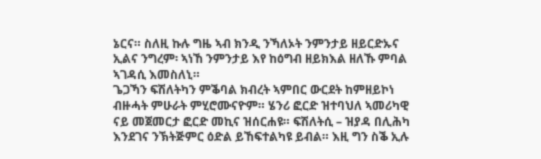ኔርና። ስለዚ ኩሉ ግዜ ኣብ ክንዲ ንኻለኦት ንምንታይ ዘይርድኡና ኢልና ንግረም፡ ኣነኸ ንምንታይ እየ ከዕግብ ዘይክእል ዘለኹ ምባል ኣገዳሲ እመስለኒ።
ጌጋኻን ፍሽለትካን ምቕባል ክብረት ኣምበር ውርደት ከምዘይኮነ ብዙሓት ምሁራት ምሂሮሙናዮም። ሄንሪ ፎርድ ዝተባህለ ኣመሪካዊ ናይ መጀመርታ ፎርድ መኪና ዝሰርሐዩ። ፍሽለትሲ – ዝያዳ በሊሕካ እንደገና ንኽትጅምር ዕድል ይኸፍተልካዩ ይብል። እዚ ግን ስቕ ኢሉ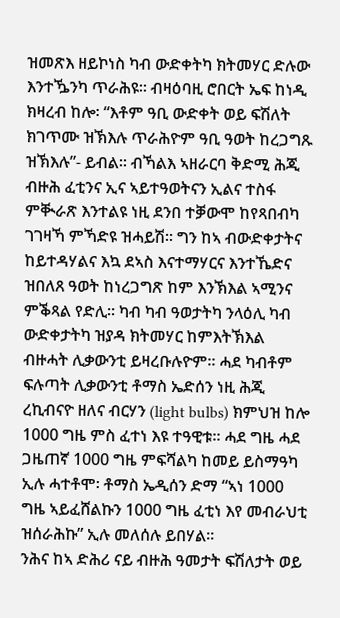ዝመጽእ ዘይኮነስ ካብ ውድቀትካ ክትመሃር ድሉው እንተዄንካ ጥራሕዩ። ብዛዕባዚ ሮበርት ኤፍ ከነዲ ክዛረብ ከሎ፡ “እቶም ዓቢ ውድቀት ወይ ፍሽለት ክገጥሙ ዝኽእሉ ጥራሕዮም ዓቢ ዓወት ከረጋግጹ ዝኽእሉ”- ይብል። ብኻልእ ኣዘራርባ ቅድሚ ሕጂ ብዙሕ ፈቲንና ኢና ኣይተዓወትናን ኢልና ተስፋ ምቚራጽ እንተልዩ ነዚ ደንበ ተቓውሞ ከየጻበብካ ገገዛኻ ምኻድዩ ዝሓይሽ። ግን ከኣ ብውድቀታትና ከይተዳሃልና እኳ ደኣስ እናተማሃርና እንተኼድና ዝበለጸ ዓወት ከነረጋግጽ ከም እንኽእል ኣሚንና ምቕጻል የድሊ። ካብ ካብ ዓወታትካ ንላዕሊ ካብ ውድቀታትካ ዝያዳ ክትመሃር ከምእትኽእል ብዙሓት ሊቃውንቲ ይዛረቡሉዮም። ሓደ ካብቶም ፍሉጣት ሊቃውንቲ ቶማስ ኤድሰን ነዚ ሕጂ ረኪብናዮ ዘለና ብርሃን (light bulbs) ክምህዝ ከሎ 1000 ግዜ ምስ ፈተነ እዩ ተዓዊቱ። ሓደ ግዜ ሓደ ጋዜጠኛ 1000 ግዜ ምፍሻልካ ከመይ ይስማዓካ ኢሉ ሓተቶሞ፡ ቶማስ ኤዲሰን ድማ “ኣነ 1000 ግዜ ኣይፈሸልኩን 1000 ግዜ ፈቲነ እየ መብራህቲ ዝሰራሕኩ” ኢሉ መለሰሉ ይበሃል።
ንሕና ከኣ ድሕሪ ናይ ብዙሕ ዓመታት ፍሽለታት ወይ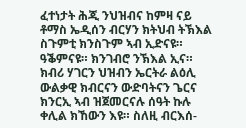ፈተነታት ሕጂ ንህዝብና ከምዛ ናይ ቶማስ ኤዲሰን ብርሃን ክትህብ ትኽእል ስጉምቲ ክንስጉም ኣብ ኢድናዩ። ዓቕምናዩ። ክንገብሮ ንኽእል ኢና። ክብሪ ሃገርን ህዝብን ኤርትራ ልዕሊ ውልቃዊ ክብርናን ውድባትናን ጌርና ክንርኢ ኣብ ዝጀመርናሉ ሰዓት ኩሉ ቀሊል ክኸውን እዩ። ስለዚ ብርእሰ-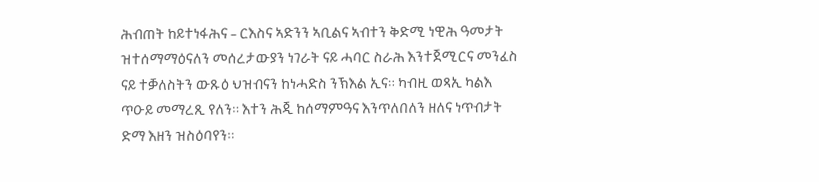ሕብጠት ከይተነፋሕና – ርእስና ኣድንን ኣቢልና ኣብተን ቅድሚ ነዊሕ ዓመታት ዝተሰማማዕናለን መሰረታውያን ነገራት ናይ ሓባር ስራሕ እንተጀሚርና መንፈስ ናይ ተቓለስትን ውጹዕ ህዝብናን ከነሓድስ ንኽእል ኢና። ካብዚ ወጻኢ ካልእ ጥዑይ መማረጺ የለን። እተን ሕጂ ከሰማምዓና እንጥለበለን ዘለና ነጥብታት ድማ እዘን ዝስዕባየን።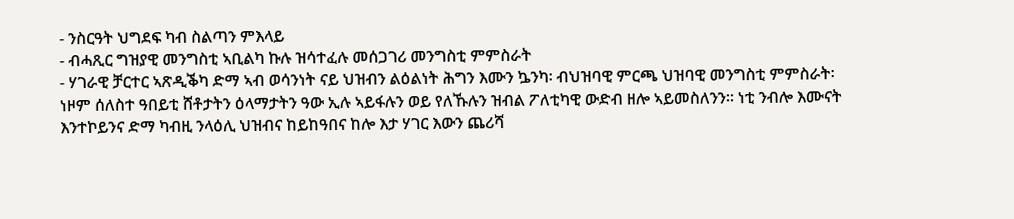- ንስርዓት ህግደፍ ካብ ስልጣን ምእላይ
- ብሓጺር ግዝያዊ መንግስቲ ኣቢልካ ኩሉ ዝሳተፈሉ መሰጋገሪ መንግስቲ ምምስራት
- ሃገራዊ ቻርተር ኣጽዲቕካ ድማ ኣብ ወሳንነት ናይ ህዝብን ልዕልነት ሕግን እሙን ኴንካ፡ ብህዝባዊ ምርጫ ህዝባዊ መንግስቲ ምምስራት፡
ነዞም ሰለስተ ዓበይቲ ሸቶታትን ዕላማታትን ዓው ኢሉ ኣይፋሉን ወይ የለኹሉን ዝብል ፖለቲካዊ ውድብ ዘሎ ኣይመስለንን። ነቲ ንብሎ እሙናት እንተኮይንና ድማ ካብዚ ንላዕሊ ህዝብና ከይከዓበና ከሎ እታ ሃገር እውን ጨሪሻ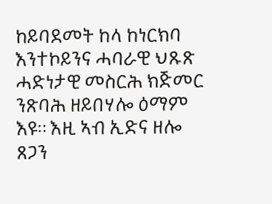ከይባደመት ከላ ከነርክባ እንተኮይንና ሓባራዊ ህጹጽ ሓድነታዊ መስርሕ ክጅመር ንጽባሕ ዘይበሃሎ ዕማም እዩ። እዚ ኣብ ኢድና ዘሎ ጸጋን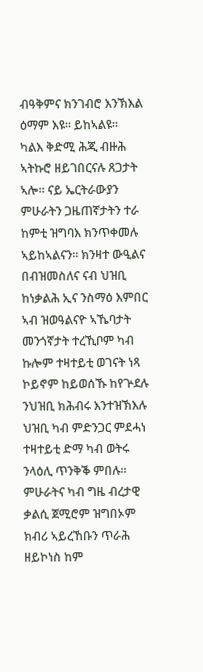ብዓቅምና ክንገብሮ እንኽእል ዕማም እዩ። ይከኣልዩ።
ካልእ ቅድሚ ሕጂ ብዙሕ ኣትኩሮ ዘይገበርናሉ ጸጋታት ኣሎ። ናይ ኤርትራውያን ምሁራትን ጋዜጠኛታትን ተራ ከምቲ ዝግባእ ክንጥቀመሉ ኣይከኣልናን። ክንዛተ ውዒልና በብዝመስለና ናብ ህዝቢ ከነቃልሕ ኢና ንስማዕ እምበር ኣብ ዝወዓልናዮ ኣኼባታት መንጎኛታት ተረኺቦም ካብ ኩሎም ተዛተይቲ ወገናት ነጻ ኮይኖም ከይወሰኹ ከየጕደሉ ንህዝቢ ክሕብሩ እንተዝኽእሉ ህዝቢ ካብ ምድንጋር ምደሓነ ተዛተይቲ ድማ ካብ ወትሩ ንላዕሊ ጥንቅቕ ምበሉ። ምሁራትና ካብ ግዜ ብረታዊ ቃልሲ ጀሚሮም ዝግበኦም ክብሪ ኣይረኸቡን ጥራሕ ዘይኮነስ ከም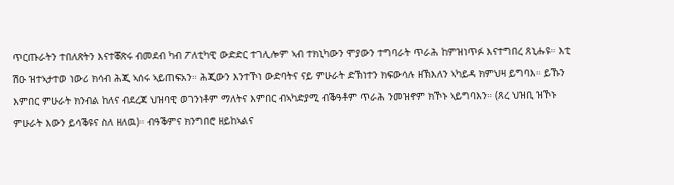ጥርጡራትን ተበለጽትን እናተቖጽሩ ብመደብ ካብ ፖለቲካዊ ውድድር ተገሊሎም ኣብ ተክኒካውን ሞያውን ተግባራት ጥራሕ ከምዝነጥፉ እናተግበረ ጸኒሑዩ። እቲ ሽዑ ዝተኣታተወ ነውሪ ክሳብ ሕጂ ኣሰሩ ኣይጠፍአን። ሕጂውን እንተኾነ ውድባትና ናይ ምሁራት ድኽነተን ክፍውሳሉ ዘኽእለን ኣካይዳ ክምህዛ ይግባእ። ይኹን እምበር ምሁራት ክንብል ከለና ብደረጃ ህዝባዊ ወገንነቶም ማለትና እምበር ብኣካድያሚ ብቕዓቶም ጥራሕ ንመዝኖም ክኾኑ ኣይግባእን። (ጸረ ህዝቢ ዝኾኑ ምሁራት እውን ይሳቕዩና ስለ ዘለዉ)። ብዓቕምና ክንግበሮ ዘይከኣልና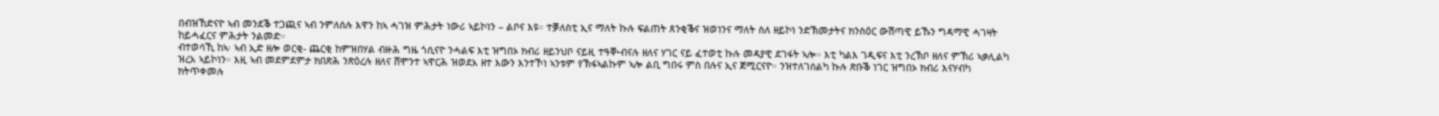በብዝኸድናዮ ኣብ መንደቕ ተጋጪና ኣብ ንምለሰሉ እዋን ከኣ ሓገዝ ምሕታት ነውሪ ኣይኮነን – ልቦና እዩ። ተቓለስቲ ኢና ማለት ኩሉ ፍልጠት ጸንቂቕና ዝወነንና ማለት ስለ ዘይኮነ ንድኽመታትና ክንስዕር ውሽጣዊ ይኹን ግዳማዊ ሓገዛት ከይሓፈርና ምሕታት ንልመድ።
ብተወሳኺ ከኣ፡ ኣብ ኢድ ዘሎ ወርቂ- ጨርቂ ከምዝበሃል ብዙሕ ግዜ ጎሲናዮ ንሓልፍ እቲ ዝግበኦ ክብሪ ዘይንህቦ ናይዚ ተዓቚብናሉ ዘለና ሃገር ናይ ፈተወቲ ኩሉ መዳያዊ ደገፋት ኣሎ። እቲ ካልእ ገዲፍና እቲ ንረኽቦ ዘለና ምኽሪ ኣቃሊልካ ዝረአ ኣይኮነን። እዚ ኣብ መደምደምታ ክበጽሕ ንጽዕረሉ ዘለና ሸሞንተ ኣዋርሕ ዝወደአ ዘተ እውን እንተኾነ ኣንቱም የኽፋኣልኩም ኣሎ ልቢ ግበሩ ምስ በሉና ኢና ጀሚርናዮ። ንዝተለገሰልካ ኩሉ ጽቡቕ ነገር ዝግበኦ ክብሪ እናሃብካ ክትጥቀመሉ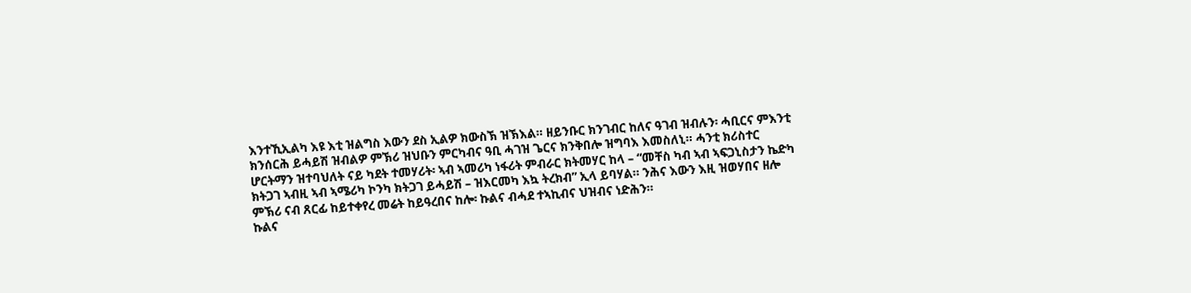እንተኺኢልካ እዩ እቲ ዝልግስ እውን ደስ ኢልዎ ክውስኽ ዝኽእል። ዘይንቡር ክንገብር ከለና ዓገብ ዝብሉን፡ ሓቢርና ምእንቲ ክንሰርሕ ይሓይሽ ዝብልዎ ምኽሪ ዝህቡን ምርካብና ዓቢ ሓገዝ ጌርና ክንቅበሎ ዝግባእ እመስለኒ። ሓንቲ ክሪስተር ሆርትማን ዝተባህለት ናይ ካደት ተመሃሪት፡ ኣብ ኣመሪካ ነፋሪት ምብራር ክትመሃር ከላ – “መቸስ ካብ ኣብ ኣፍጋኒስታን ኬድካ ክትጋገ ኣብዚ ኣብ ኣሜሪካ ኮንካ ክትጋገ ይሓይሽ – ዝእርመካ እኳ ትረክብ” ኢላ ይባሃል። ንሕና እውን እዚ ዝወሃበና ዘሎ ምኽሪ ናብ ጸርፊ ከይተቀየረ መሬት ከይዓረበና ከሎ፡ ኩልና ብሓደ ተኣኪብና ህዝብና ነድሕን።
ኩልና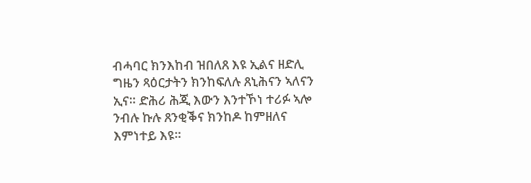ብሓባር ክንእከብ ዝበለጸ እዩ ኢልና ዘድሊ ግዜን ጻዕርታትን ክንከፍለሉ ጸኒሕናን ኣለናን ኢና። ድሕሪ ሕጂ እውን እንተኾነ ተሪፉ ኣሎ ንብሉ ኩሉ ጸንቂቕና ክንከዶ ከምዘለና እምነተይ እዩ።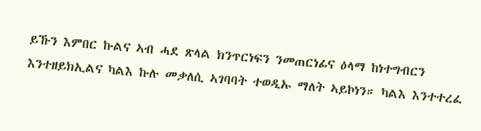ይኹን እምበር ኩልና ኣብ ሓደ ጽላል ክንጥርነፍን ንመጠርነፊና ዕላማ ከነተግብርን እንተዘይክኢልና ካልእ ኩሉ መቃለሲ ኣገባባት ተወዲኡ ማለት ኣይኮነን። ካልእ እንተተረፈ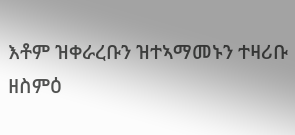እቶም ዝቀራረቡን ዝተኣማመኑን ተዛሪቡ ዘስምዕ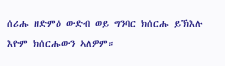ሰሪሑ ዘድምዕ ውድብ ወይ ግንባር ክሰርሑ ይኽእሉ እዮም ክሰርሑውን ኣለዎም።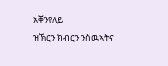አቐንየለይ
ዝኽርን ክብርን ንስዉኣትና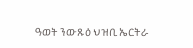ዓወት ንውጹዕ ህዝቢ ኤርትራ